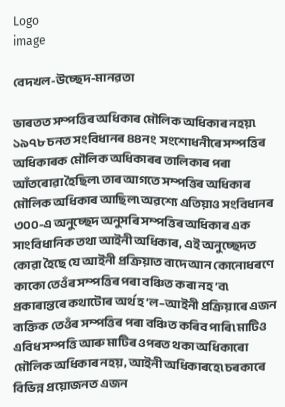Logo
image

বেদখল-উচ্ছেদ-মানৱতা

ভাৰতত সম্পত্তিৰ অধিকাৰ মৌলিক অধিকাৰ নহয়৷ ১৯৭৮ চনত সংবিধানৰ ৪৪নং  সংশোধনীৰে সম্পত্তিৰ অধিকাৰক মৌলিক অধিকাৰৰ তালিকাৰ পৰা আঁতৰোৱা হৈছিল৷ তাৰ আগতে সম্পত্তিৰ অধিকাৰ মৌলিক অধিকাৰ আছিল৷ অৱশ্যে এতিয়াও সংবিধানৰ ৩০০-এ অনুচ্ছেদ অনুসৰি সম্পত্তিৰ অধিকাৰ এক সাংবিধানিক তথা আইনী অধিকাৰ, এই অনুচ্ছেদত কোৱা হৈছে যে আইনী প্ৰক্ৰিয়াত বাদে আন কোনোধৰণে কাকো তেওঁৰ সম্পত্তিৰ পৰা বঞ্চিত কৰা নহ’ব৷ প্ৰকাৰান্তৰে কথাটোৰ অৰ্থ হ’ল–আইনী প্ৰক্ৰিয়াৰে এজন ব্যক্তিক তেওঁৰ সম্পত্তিৰ পৰা বঞ্চিত কৰিব পাৰি৷ মাটিও এবিধ সম্পত্তি আৰু মাটিৰ ওপৰত থকা অধিকাৰো মৌলিক অধিকাৰ নহয়, আইনী অধিকাৰহে৷ চৰকাৰে বিভিন্ন প্ৰয়োজনত এজন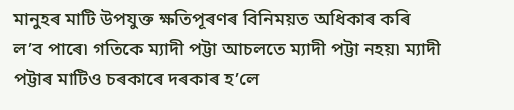মানুহৰ মাটি উপযুক্ত ক্ষতিপূৰণৰ বিনিময়ত অধিকাৰ কৰি ল’ব পাৰে৷ গতিকে ম্যাদী পট্টা আচলতে ম্যাদী পট্টা নহয়৷ ম্যাদী পট্টাৰ মাটিও চৰকাৰে দৰকাৰ হ’লে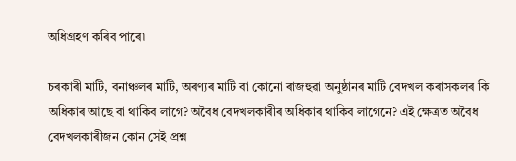অধিগ্ৰহণ কৰিব পাৰে৷

চৰকাৰী মাটি, বনাঞ্চলৰ মাটি, অৰণ্যৰ মাটি বা কোনো ৰাজহুৱা অনুষ্ঠানৰ মাটি বেদখল কৰাসকলৰ কি অধিকাৰ আছে বা থাকিব লাগে? অবৈধ বেদখলকাৰীৰ অধিকাৰ থাকিব লাগেনে? এই ক্ষেত্ৰত অবৈধ বেদখলকাৰীজন কোন সেই প্ৰশ্ন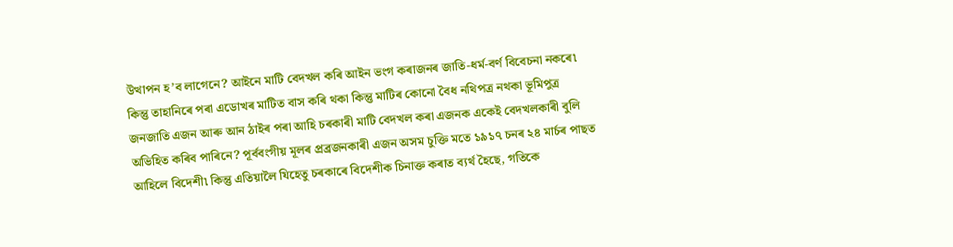উত্থাপন হ’ব লাগেনে? আইনে মাটি বেদখল কৰি আইন ভংগ কৰাজনৰ জাতি-ধৰ্ম-বৰ্ণ বিবেচনা নকৰে৷ কিন্তু তাহানিৰে পৰা এডোখৰ মাটিত বাস কৰি থকা কিন্তু মাটিৰ কোনো বৈধ নথিপত্ৰ নথকা ভূমিপুত্ৰ জনজাতি এজন আৰু আন ঠাইৰ পৰা আহি চৰকাৰী মাটি বেদখল কৰা এজনক একেই বেদখলকাৰী বুলি অভিহিত কৰিব পাৰিনে? পূৰ্ববংগীয় মূলৰ প্ৰব্ৰজনকাৰী এজন অসম চুক্তি মতে ১৯১৭ চনৰ ২৪ মাৰ্চৰ পাছত আহিলে বিদেশী৷ কিন্তু এতিয়ালৈ যিহেতু চৰকাৰে বিদেশীক চিনাক্ত কৰাত ব্যৰ্থ হৈছে, গতিকে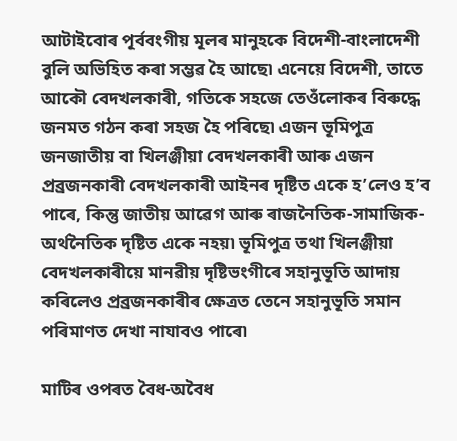আটাইবোৰ পূৰ্ববংগীয় মূলৰ মানুহকে বিদেশী-বাংলাদেশী বুলি অভিহিত কৰা সম্ভৱ হৈ আছে৷ এনেয়ে বিদেশী, তাতে আকৌ বেদখলকাৰী, গতিকে সহজে তেওঁলোকৰ বিৰুদ্ধে জনমত গঠন কৰা সহজ হৈ পৰিছে৷ এজন ভূমিপুত্ৰ জনজাতীয় বা খিলঞ্জীয়া বেদখলকাৰী আৰু এজন প্ৰব্ৰজনকাৰী বেদখলকাৰী আইনৰ দৃষ্টিত একে হ’লেও হ’ব পাৰে, কিন্তু জাতীয় আৱেগ আৰু ৰাজনৈতিক-সামাজিক-অৰ্থনৈতিক দৃষ্টিত একে নহয়৷ ভূমিপুত্ৰ তথা খিলঞ্জীয়া বেদখলকাৰীয়ে মানৱীয় দৃষ্টিভংগীৰে সহানুভূতি আদায় কৰিলেও প্ৰব্ৰজনকাৰীৰ ক্ষেত্ৰত তেনে সহানুভূতি সমান পৰিমাণত দেখা নাযাবও পাৰে৷

মাটিৰ ওপৰত বৈধ-অবৈধ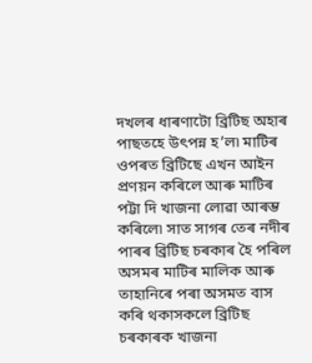দখলৰ ধাৰণাটো ব্ৰিটিছ অহাৰ পাছতহে উৎপন্ন হ’ল৷ মাটিৰ ওপৰত ব্ৰিটিছে এখন আইন প্ৰণয়ন কৰিলে আৰু মাটিৰ পট্টা দি খাজনা লোৱা আৰম্ভ কৰিলে৷ সাত সাগৰ তেৰ নদীৰ পাৰৰ ব্ৰিটিছ চৰকাৰ হৈ পৰিল অসমৰ মাটিৰ মালিক আৰু তাহানিৰে পৰা অসমত বাস কৰি থকাসকলে ব্ৰিটিছ চৰকাৰক খাজনা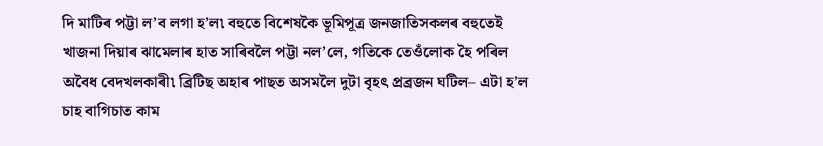দি মাটিৰ পট্টা ল’ব লগা হ’ল৷ বহুতে বিশেষকৈ ভূমিপূত্ৰ জনজাতিসকলৰ বহুতেই খাজনা দিয়াৰ ঝামেলাৰ হাত সাৰিবলৈ পট্টা নল’লে, গতিকে তেওঁলোক হৈ পৰিল অবৈধ বেদখলকাৰী৷ ব্ৰিটিছ অহাৰ পাছত অসমলৈ দুটা বৃহৎ প্ৰব্ৰজন ঘটিল– এটা হ’ল চাহ বাগিচাত কাম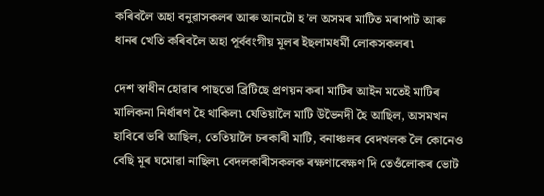কৰিবলৈ অহা বনুৱাসকলৰ আৰু আনটো হ’ল অসমৰ মাটিত মৰাপাট আৰু ধানৰ খেতি কৰিবলৈ অহা পূৰ্ববংগীয় মূলৰ ইছলামধৰ্মী লোকসকলৰ৷

দেশ স্বাধীন হোৱাৰ পাছতো ব্ৰিটিছে প্ৰণয়ন কৰা মাটিৰ আইন মতেই মাটিৰ মালিকনা নিৰ্ধাৰণ হৈ থাকিল৷ যেতিয়ালৈ মাটি উভৈনদী হৈ আছিল, অসমখন হাবিৰে ভৰি আছিল, তেতিয়ালৈ চৰকাৰী মাটি, বনাঞ্চলৰ বেদখলক লৈ কোনেও বেছি মূৰ ঘমোৱা নাছিল৷ বেদলকাৰীসকলক ৰক্ষণাবেক্ষণ দি তেওঁলোকৰ ভোট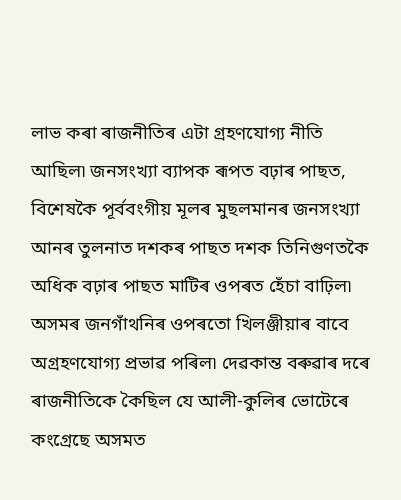লাভ কৰা ৰাজনীতিৰ এটা গ্ৰহণযোগ্য নীতি আছিল৷ জনসংখ্যা ব্যাপক ৰূপত বঢ়াৰ পাছত, বিশেষকৈ পূৰ্ববংগীয় মূলৰ মুছলমানৰ জনসংখ্যা আনৰ তুলনাত দশকৰ পাছত দশক তিনিগুণতকৈ অধিক বঢ়াৰ পাছত মাটিৰ ওপৰত হেঁচা বাঢ়িল৷ অসমৰ জনগাঁথনিৰ ওপৰতো খিলঞ্জীয়াৰ বাবে অগ্ৰহণযোগ্য প্ৰভাৱ পৰিল৷ দেৱকান্ত বৰুৱাৰ দৰে ৰাজনীতিকে কৈছিল যে আলী-কুলিৰ ভোটেৰে কংগ্ৰেছে অসমত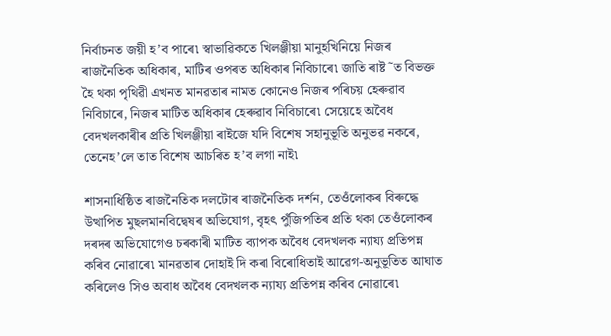নিৰ্বাচনত জয়ী হ’ব পাৰে৷ স্বাভাৱিকতে খিলঞ্জীয়া মানুহখিনিয়ে নিজৰ ৰাজনৈতিক অধিকাৰ, মাটিৰ ওপৰত অধিকাৰ নিবিচাৰে৷ জাতি ৰাষ্ট˜ত বিভক্ত হৈ থকা পৃথিৱী এখনত মানৱতাৰ নামত কোনেও নিজৰ পৰিচয় হেৰুৱাব  নিবিচাৰে, নিজৰ মাটিত অধিকাৰ হেৰুৱাব নিবিচাৰে৷ সেয়েহে অবৈধ বেদখলকাৰীৰ প্ৰতি খিলঞ্জীয়া ৰাইজে যদি বিশেষ সহানুভূতি অনুভৱ নকৰে, তেনেহ’লে তাত বিশেষ আচৰিত হ’ব লগা নাই৷

শাসনাধিষ্ঠিত ৰাজনৈতিক দলটোৰ ৰাজনৈতিক দৰ্শন, তেওঁলোকৰ বিৰুদ্ধে উত্থাপিত মুছলমানবিদ্বেষৰ অভিযোগ, বৃহৎ পুঁজিপতিৰ প্ৰতি থকা তেওঁলোকৰ দৰদৰ অভিযোগেও চৰকাৰী মাটিত ব্যাপক অবৈধ বেদখলক ন্যায্য প্ৰতিপন্ন কৰিব নোৱাৰে৷ মানৱতাৰ দোহাই দি কৰা বিৰোধিতাই আৱেগ-অনুভূতিত আঘাত কৰিলেও সিও অবাধ অবৈধ বেদখলক ন্যায্য প্ৰতিপন্ন কৰিব নোৱাৰে৷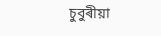চুবুৰীয়া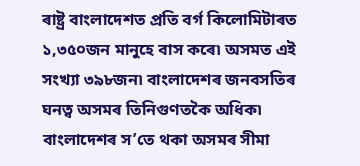ৰাষ্ট্ৰ বাংলাদেশত প্ৰতি বৰ্গ কিলোমিটাৰত ১,৩৫০জন মানুহে বাস কৰে৷ অসমত এই সংখ্যা ৩৯৮জন৷ বাংলাদেশৰ জনবসতিৰ ঘনত্ব অসমৰ তিনিগুণতকৈ অধিক৷  বাংলাদেশৰ স’তে থকা অসমৰ সীমা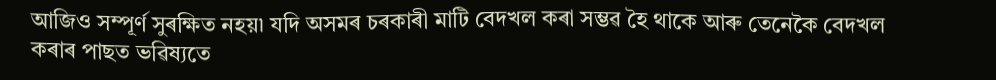আজিও সম্পূৰ্ণ সুৰক্ষিত নহয়৷ যদি অসমৰ চৰকাৰী মাটি বেদখল কৰা সম্ভৱ হৈ থাকে আৰু তেনেকৈ বেদখল কৰাৰ পাছত ভৱিষ্যতে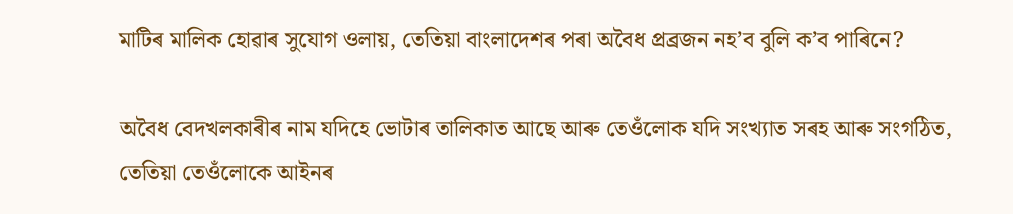মাটিৰ মালিক হোৱাৰ সুযোগ ওলায়, তেতিয়া বাংলাদেশৰ পৰা অবৈধ প্ৰব্ৰজন নহ’ব বুলি ক’ব পাৰিনে?

অবৈধ বেদখলকাৰীৰ নাম যদিহে ভোটাৰ তালিকাত আছে আৰু তেওঁলোক যদি সংখ্যাত সৰহ আৰু সংগঠিত, তেতিয়া তেওঁলোকে আইনৰ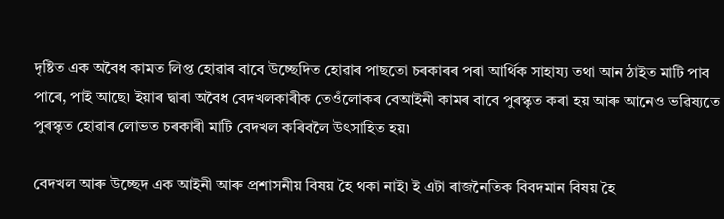দৃষ্টিত এক অবৈধ কামত লিপ্ত হোৱাৰ বাবে উচ্ছেদিত হোৱাৰ পাছতো চৰকাৰৰ পৰা আৰ্থিক সাহায্য তথা আন ঠাইত মাটি পাব পাৰে, পাই আছে৷ ইয়াৰ দ্বাৰা অবৈধ বেদখলকাৰীক তেওঁলোকৰ বেআইনী কামৰ বাবে পুৰস্কৃত কৰা হয় আৰু আনেও ভৱিষ্যতে পুৰস্কৃত হোৱাৰ লোভত চৰকাৰী মাটি বেদখল কৰিবলৈ উৎসাহিত হয়৷

বেদখল আৰু উচ্ছেদ এক আইনী আৰু প্ৰশাসনীয় বিষয় হৈ থকা নাই৷ ই এটা ৰাজনৈতিক বিবদমান বিষয় হৈ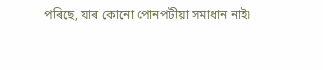পৰিছে, যাৰ কোনো পোনপটীয়া সমাধান নাই৷